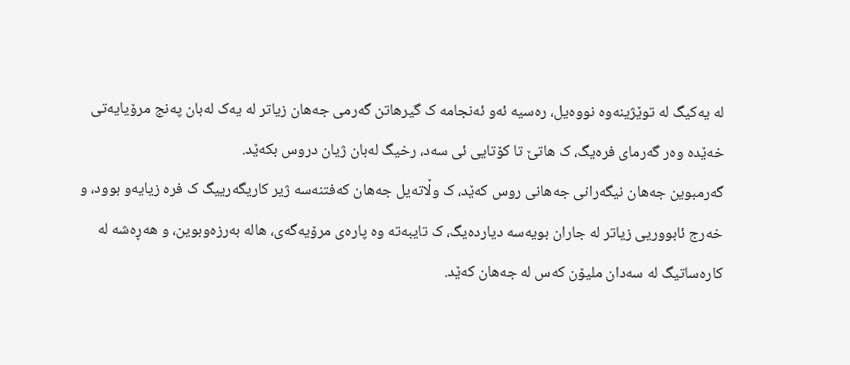لە یەکیگ لە توێژینەوە نووەیل، رەسیە ئەو ئەنجامە ک گیرهاتن گەرمی جەهان زیاتر لە یەک لەبان پەنج مرۆیایەتی خەێدە وەر گەرمای فرەیگ، ک هاتێ تا کۆتایی ئی سەد، رخیگ لەبان ژیان دروس بکەێد.
گەرمبوین جەهان نیگەرانی جەهانی روس کەێد، ک وڵاتەیل جەهان کەفتنەسە ژیر کاریگەرییگ ک فرە زیایەو بوود، و خەرج ئابووریی زیاتر لە جاران بویەسە دیاردەیگ، ک تایبەتە وە پارەی مرۆیەگەی، هالە بەرزەوبوین، و هەڕەشە لە کارەساتیگ لە سەدان ملیۆن کەس لە جەهان کەێد.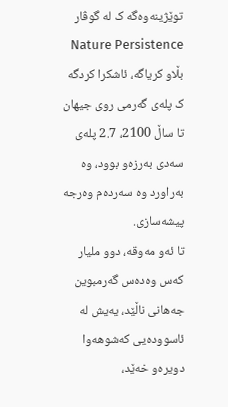توێژینەوەگە ک لە گوڤار Nature Persistence بڵاو کریاگە، ئاشکرا کردگە ک پلەی گەرمی روی جیهان تا ساڵ 2100، 2.7 پلەی سەدی بەرزەو بوود، وە بەراورد وە سەردەم وەرجە پیشەسازی.
تا ئەو مەوقە، دوو ملیار کەس وەدەس گەرمبوین جەهانی ناڵێد، یەیش لە ئاسوودەیی کەشوهەوا دویرەو خەێد،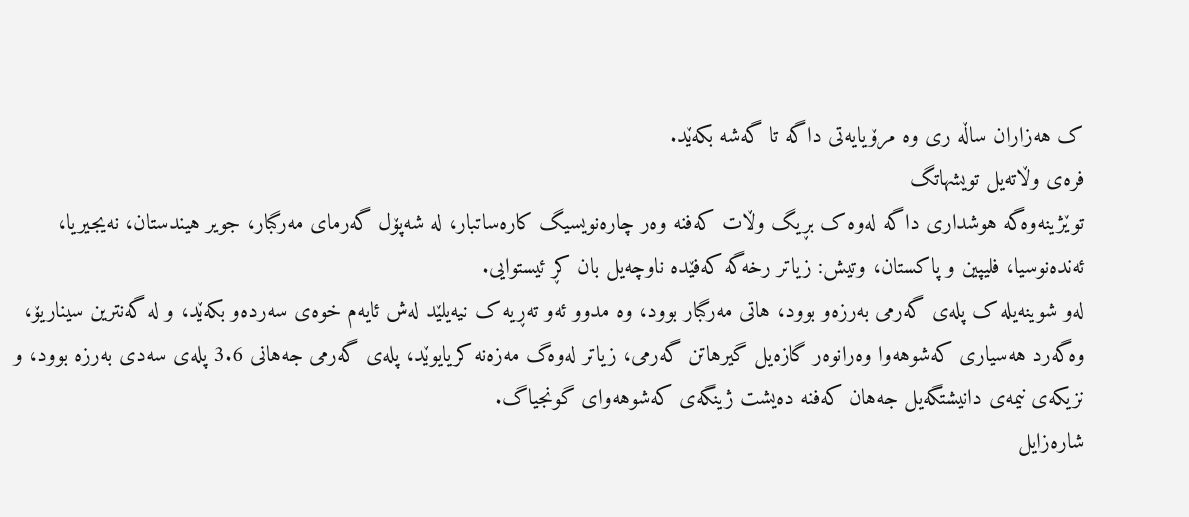ک هەزاران ساڵە ری وە مرۆیایەتی داگە تا گەشە بکەێد.
فرەی وڵاتەیل تویشهاتگ
توێژینەوەگە هوشداری داگە لەوە ک بڕیگ وڵات کەفنە وەر چارەنویسیگ کارەساتبار، لە شەپۆل گەرمای مەرگبار، جویر هیندستان، نەیجیریا، ئەندەنوسیا، فلیپین و پاکستان، وتیش: زیاتر رخەگە کەفێدە ناوچەیل بان کڕ ئیستوایی.
لەو شوینەیلە ک پلەی گەرمی بەرزەو بوود، هاتی مەرگبار بوود، وە مدوو ئەو تەڕیە ک نیەیلێد لەش ئایەم خوەی سەردەو بکەێد، و لە گەنترین سیناریۆ، وەگەرد هەسیاری کەشوهەوا وەرانوەر گازەیل گیرهاتن گەرمی، زیاتر لەوەگ مەزەنە کریایوێد، پلەی گەرمی جەهانی 3.6 پلەی سەدی بەرزە بوود، و نزیکەی نیمەی دانیشتگەیل جەهان کەفنە دەیشت ژینگەی کەشوهەوای گونجیاگ.
شارەزایل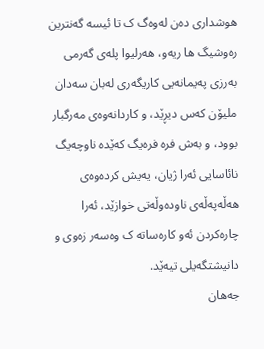هوشداری دەن لەوەگ ک تا ئیسە گەنترین رەوشیگ ها ریەو، هەرلیوا پلەی گەرمی بەرزی پەیمانەیی کاریگەری لەبان سەدان ملیۆن کەس دیڕێد، و کاردانەوەی مەرگبار بوود، و بەش فرە فرەیگ کەێدە ناوچەیگ نائاسایی ئەرا ژیان، یەیش کردەوەی هەڵەپەڵەی ناودەوڵەتی خوازێد، ئەرا چارەکردن ئەو کارەساتە ک وەسەر زەوی و دانیشتگەیلی تیەێد.
جەهان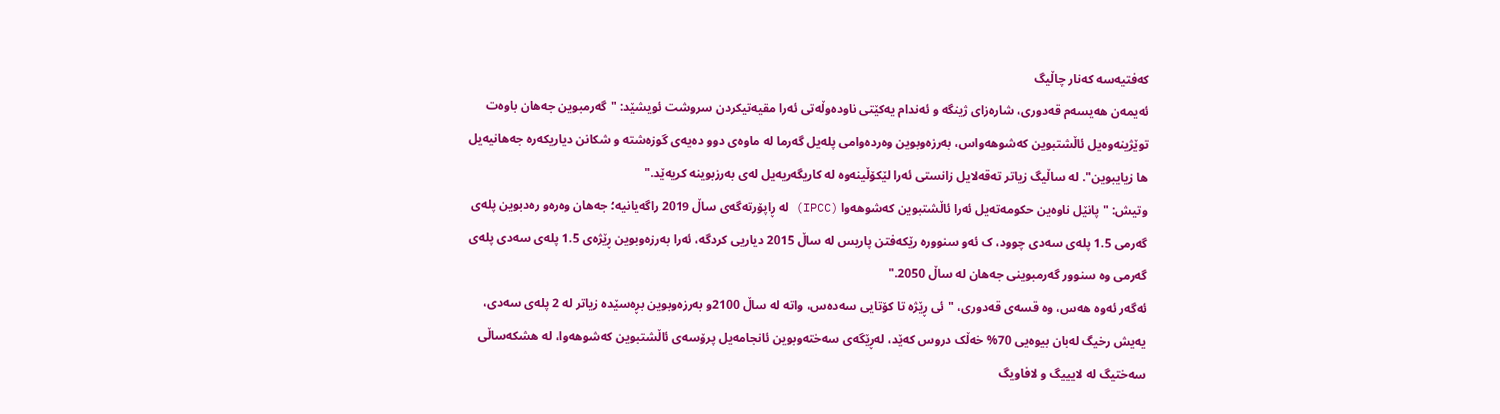کەفتیەسە کەنار چاڵیگ
ئەیمەن هەیسەم قەدوری، شارەزای ژینگە و ئەندام یەکێتی ناودەوڵەتی ئەرا مقیەتیکردن سروشت ئویشێد: "گەرمبوین جەهان باوەت توێژینەوەیل ئاڵشتبوین کەشوهەواس، بەرزەوبوین وەردەوامی پلەیل گەرما لە ماوەی دوو دەیەی گوزەشتە و شکانن دیاریکەرە جەهانیەیل ها زیایبوین". لە ساڵیگ زیاتر تەقەلایل زانستی ئەرا لێکۆڵینەوە لە کاریگەریەیل لەی بەرزبوینە کریەێد."
وتیش: "پانێل ناوەین حکومەتەیل ئەرا ئاڵشتبوین کەشوهەوا (IPCC) لە ڕاپۆرتەگەی ساڵ 2019 راگەیانیە؛ جەهان وەرەو رەدبوین پلەی گەرمی 1.5 پلەی سەدی چوود، ک ئەو سنوورە رێکەفتن پاریس لە ساڵ 2015 دیاریی کردگە، ئەرا بەرزەوبوین ڕێژەی 1.5 پلەی سەدی پلەی گەرمی وە سنوور گەرمبوینی جەهان لە ساڵ 2050."
ئەگەر ئەوە هەس، وە قسەی قەدوری، "ئی ڕێژە تا کۆتایی سەدەس، واتە لە ساڵ 2100و بەرزەوبوین بڕەسێدە زیاتر لە 2 پلەی سەدی، یەیش رخیگ لەبان بیوەیی 70% خەڵک دروس کەێد، لەڕێگەی سەختەوبوین ئانجامەیل پرۆسەی ئاڵشتبوین کەشوهەوا، لە هشکەساڵی سەختیگ لە لایییگ و لافاویگ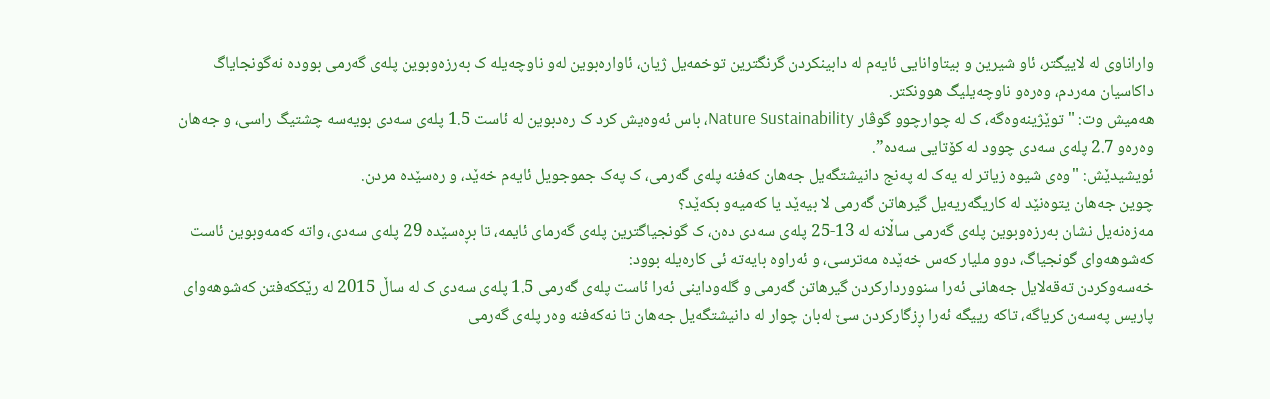واراناوی لە لاییگتر، ئاو شیرین و بیتاوانایی ئایەم لە دابینکردن گرنگترین توخمەیل ژیان، ئاوارەبوین لەو ناوچەیلە ک بەرزەوبوین پلەی گەرمی بوودە نەگونجایاگ داکاسیان مەردم، وەرەو ناوچەیلیگ هوونکتر.
هەمیش وت: "توێژینەوەگە، ک لە چوارچوو گوڤار Nature Sustainability، باس ئەوەیش کرد ک رەدبوین لە ئاست 1.5 پلەی سەدی بویەسە چشتیگ راسی، و جەهان وەرەو 2.7 پلەی سەدی چوود لە کۆتایی سەدە”.
ئویشیدێش: "وەی شیوە زیاتر لە یەک لە پەنج دانیشتگەیل جەهان کەفنە پلەی گەرمی، ک پەک جموجویل ئایەم خەێد، و رەسێدە مردن.
چوین جەهان یتوەنێد لە کاریگەریەیل گیرهاتن گەرمی لا بیەێد یا کەمیەو بکەێد؟
مەزەنەیل نشان بەرزەوبوین پلەی گەرمی ساڵانە لە 13-25 پلەی سەدی دەن، ک گونجیاگترین پلەی گەرمای ئایمە، تا بڕەسێدە 29 پلەی سەدی، واتە کەمەوبوین ئاست کەشوهەوای گونجیاگ، دوو ملیار کەس خەێدە مەترسی، و ئەراوە بایەتە ئی کارەیلە بوود:
خەسەوکردن تەقەلایل جەهانی ئەرا سنووردارکردن گیرهاتن گەرمی و گلەوداینی ئەرا ئاست پلەی گەرمی 1.5 پلەی سەدی ک لە ساڵ 2015 لە رێککەفتن کەشوهەوای پاریس پەسەن کریاگە، تاکە رییگە ئەرا ڕزگارکردن سێ لەبان چوار لە دانیشتگەیل جەهان تا نەکەفنە وەر پلەی گەرمی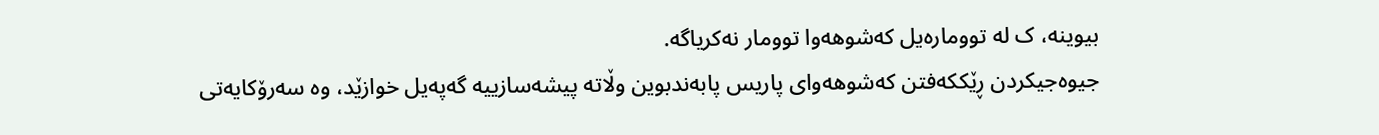بیوینە، ک لە توومارەیل کەشوهەوا توومار نەکریاگە.
جیوەجیکردن ڕێککەفتن کەشوهەوای پاریس پابەندبوین وڵاتە پیشەسازییە گەپەیل خوازێد، وە سەرۆکایەتی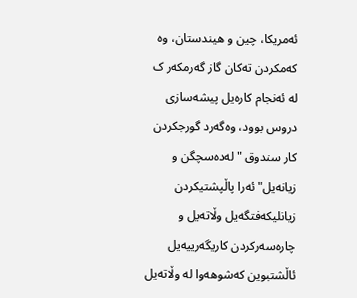ئەمریکا، چین و هیندستان، وە کەمکردن تەکان گاز گەرمکەر ک لە ئەنجام کارەیل پیشەسازی دروس بوود، وەگەرد گورجکردن کار سندوق "لەدەسچگن و زیانەیل" ئەرا پاڵپشتیکردن زیانلیکەفتگەیل وڵاتەیل و چارەسەرکردن کاریگەرییەیل ئاڵشتبوین کەشوهەوا لە وڵاتەیل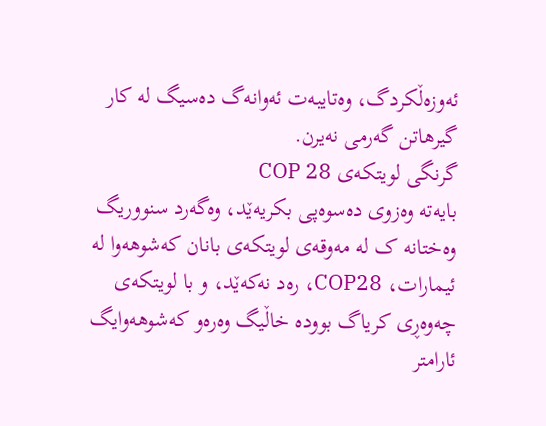ئەوزەڵکردگ، وەتایبەت ئەوانەگ دەسیگ لە کار گیرهاتن گەرمی نەیرن.
گرنگی لویتکەی COP 28
بایەتە وەزوی دەسوەپی بکریەێد، وەگەرد سنووریگ وەختانە ک لە مەوقەی لویتکەی بانان کەشوهەوا لە ئیمارات، COP28، رەد نەکەێد، و با لویتکەی چەوەڕی کریاگ بوودە خاڵیگ وەرەو کەشوهەوایگ ئارامتر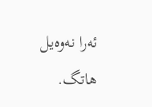ئەرا نەوەیل هاتگ.